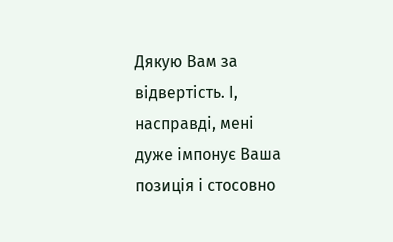Дякую Вам за відвертість. І, насправді, мені дуже імпонує Ваша позиція і стосовно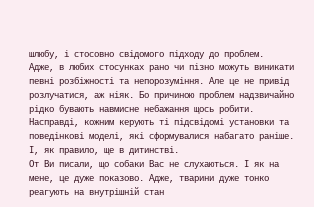шлюбу, і стосовно свідомого підходу до проблем.
Адже, в любих стосунках рано чи пізно можуть виникати певні розбіжності та непорозуміння. Але це не привід розлучатися, аж ніяк. Бо причиною проблем надзвичайно рідко бувають навмисне небажання щось робити. Насправді, кожним керують ті підсвідомі установки та поведінкові моделі, які сформувалися набагато раніше. І, як правило, ще в дитинстві.
От Ви писали, що собаки Вас не слухаються. І як на мене, це дуже показово. Адже, тварини дуже тонко реагують на внутрішній стан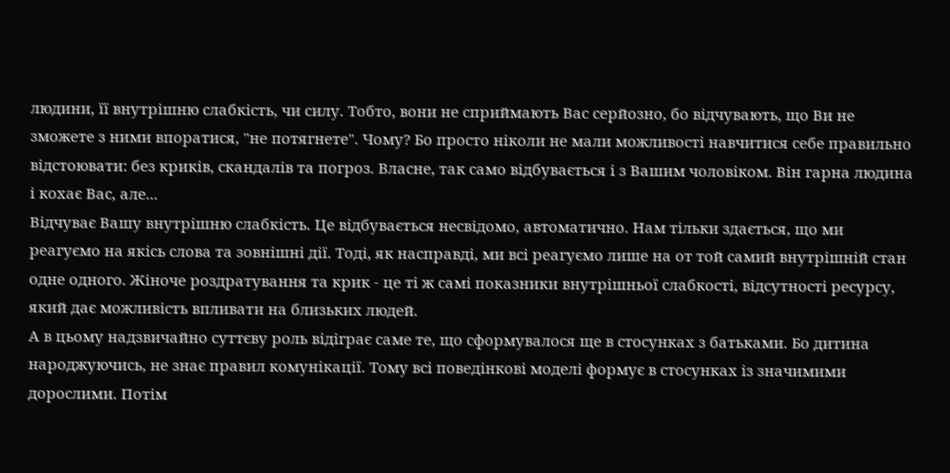людини, її внутрішню слабкість, чи силу. Тобто, вони не сприймають Вас серйозно, бо відчувають, що Ви не зможете з ними впоратися, "не потягнете". Чому? Бо просто ніколи не мали можливості навчитися себе правильно відстоювати: без криків, скандалів та погроз. Власне, так само відбувається і з Вашим чоловіком. Він гарна людина і кохає Вас, але...
Відчуває Вашу внутрішню слабкість. Це відбувається несвідомо, автоматично. Нам тільки здається, що ми реагуємо на якісь слова та зовнішні дії. Тоді, як насправді, ми всі реагуємо лише на от той самий внутрішній стан одне одного. Жіноче роздратування та крик - це ті ж самі показники внутрішньої слабкості, відсутності ресурсу, який дає можливість впливати на близьких людей.
А в цьому надзвичайно суттєву роль відіграє саме те, що сформувалося ще в стосунках з батьками. Бо дитина народжуючись, не знає правил комунікації. Тому всі поведінкові моделі формує в стосунках із значимими дорослими. Потім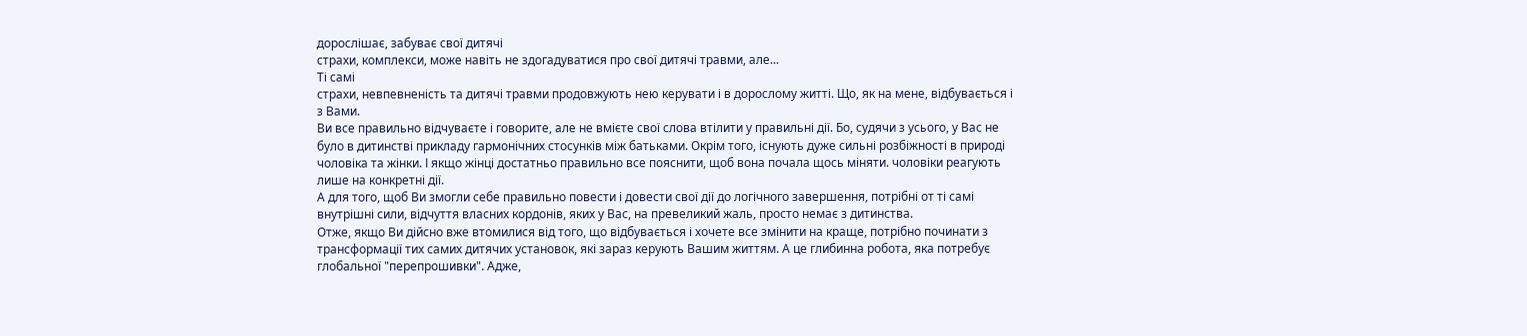дорослішає, забуває свої дитячі
страхи, комплекси, може навіть не здогадуватися про свої дитячі травми, але...
Ті самі
страхи, невпевненість та дитячі травми продовжують нею керувати і в дорослому житті. Що, як на мене, відбувається і з Вами.
Ви все правильно відчуваєте і говорите, але не вмієте свої слова втілити у правильні дії. Бо, судячи з усього, у Вас не було в дитинстві прикладу гармонічних стосунків між батьками. Окрім того, існують дуже сильні розбіжності в природі чоловіка та жінки. І якщо жінці достатньо правильно все пояснити, щоб вона почала щось міняти. чоловіки реагують лише на конкретні дії.
А для того, щоб Ви змогли себе правильно повести і довести свої дії до логічного завершення, потрібні от ті самі внутрішні сили, відчуття власних кордонів, яких у Вас, на превеликий жаль, просто немає з дитинства.
Отже, якщо Ви дійсно вже втомилися від того, що відбувається і хочете все змінити на краще, потрібно починати з трансформації тих самих дитячих установок, які зараз керують Вашим життям. А це глибинна робота, яка потребує глобальної "перепрошивки". Адже,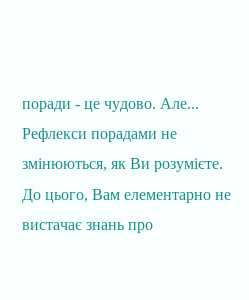поради - це чудово. Але... Рефлекси порадами не змінюються, як Ви розумієте. До цього, Вам елементарно не вистачає знань про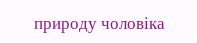природу чоловіка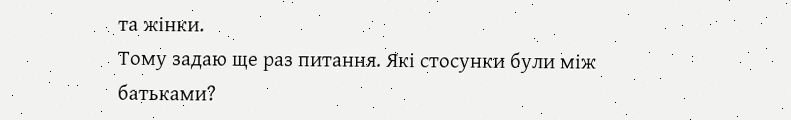та жінки.
Тому задаю ще раз питання. Які стосунки були між батьками?